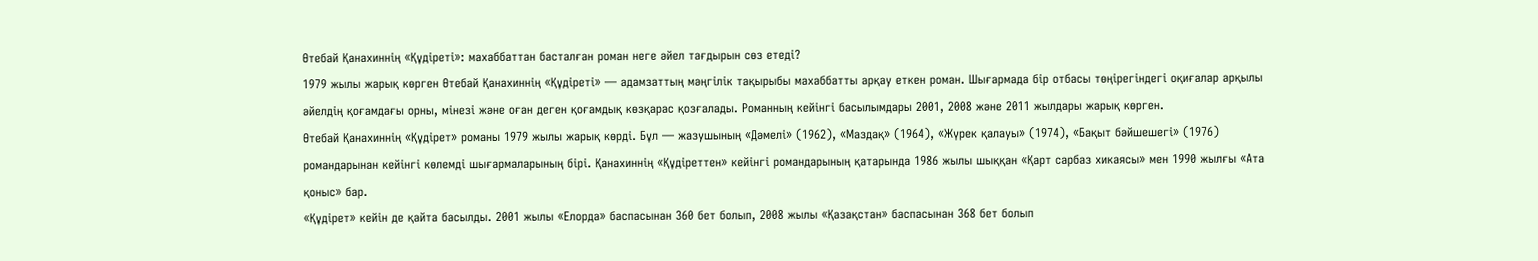Өтебай Қанахиннің «Құдіреті»: махаббаттан басталған роман неге әйел тағдырын сөз етеді?
1979 жылы жарық көрген Өтебай Қанахиннің «Құдіреті» — адамзаттың мәңгілік тақырыбы махаббатты арқау еткен роман. Шығармада бір отбасы төңірегіндегі оқиғалар арқылы әйелдің қоғамдағы орны, мінезі және оған деген қоғамдық көзқарас қозғалады. Романның кейінгі басылымдары 2001, 2008 және 2011 жылдары жарық көрген.
Өтебай Қанахиннің «Құдірет» романы 1979 жылы жарық көрді. Бұл — жазушының «Дәмелі» (1962), «Маздақ» (1964), «Жүрек қалауы» (1974), «Бақыт бәйшешегі» (1976) романдарынан кейінгі көлемді шығармаларының бірі. Қанахиннің «Құдіреттен» кейінгі романдарының қатарында 1986 жылы шыққан «Қарт сарбаз хикаясы» мен 1990 жылғы «Ата қоныс» бар.
«Құдірет» кейін де қайта басылды. 2001 жылы «Елорда» баспасынан 360 бет болып, 2008 жылы «Қазақстан» баспасынан 368 бет болып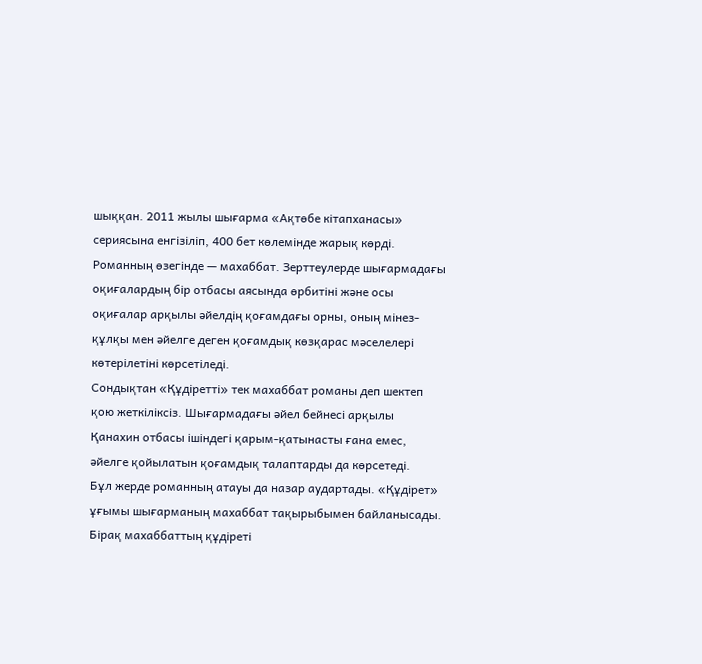шыққан. 2011 жылы шығарма «Ақтөбе кітапханасы» сериясына енгізіліп, 400 бет көлемінде жарық көрді.
Романның өзегінде — махаббат. Зерттеулерде шығармадағы оқиғалардың бір отбасы аясында өрбитіні және осы оқиғалар арқылы әйелдің қоғамдағы орны, оның мінез-құлқы мен әйелге деген қоғамдық көзқарас мәселелері көтерілетіні көрсетіледі.
Сондықтан «Құдіретті» тек махаббат романы деп шектеп қою жеткіліксіз. Шығармадағы әйел бейнесі арқылы Қанахин отбасы ішіндегі қарым-қатынасты ғана емес, әйелге қойылатын қоғамдық талаптарды да көрсетеді.
Бұл жерде романның атауы да назар аудартады. «Құдірет» ұғымы шығарманың махаббат тақырыбымен байланысады. Бірақ махаббаттың құдіреті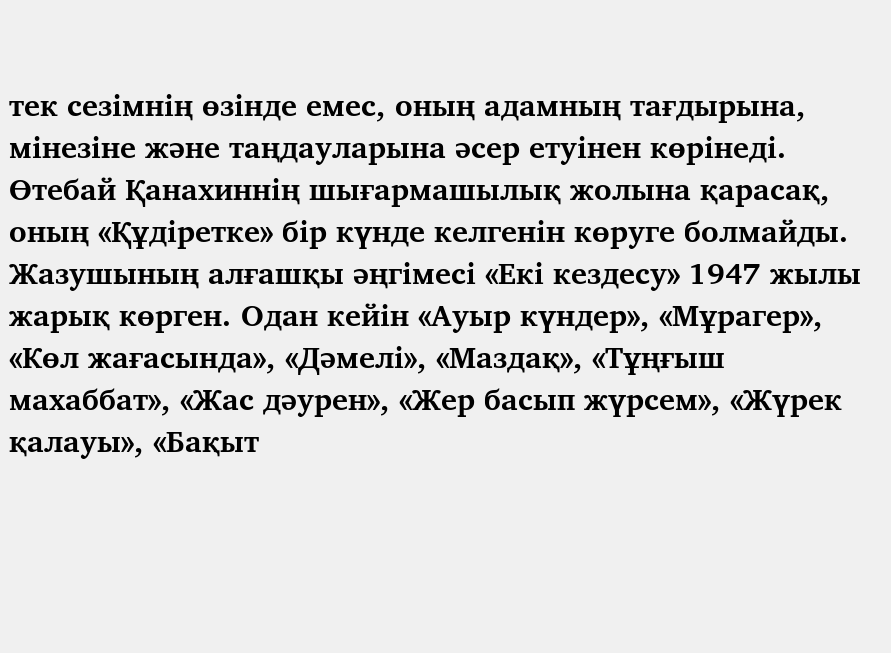тек сезімнің өзінде емес, оның адамның тағдырына, мінезіне және таңдауларына әсер етуінен көрінеді.
Өтебай Қанахиннің шығармашылық жолына қарасақ, оның «Құдіретке» бір күнде келгенін көруге болмайды. Жазушының алғашқы әңгімесі «Екі кездесу» 1947 жылы жарық көрген. Одан кейін «Ауыр күндер», «Мұрагер», «Көл жағасында», «Дәмелі», «Маздақ», «Тұңғыш махаббат», «Жас дәурен», «Жер басып жүрсем», «Жүрек қалауы», «Бақыт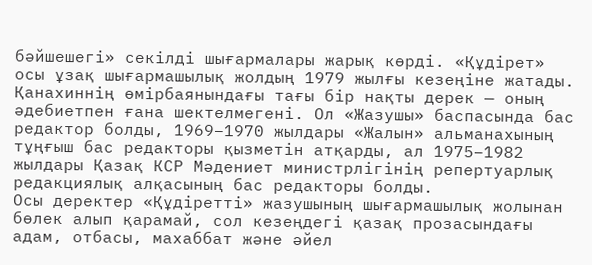бәйшешегі» секілді шығармалары жарық көрді. «Құдірет» осы ұзақ шығармашылық жолдың 1979 жылғы кезеңіне жатады.
Қанахиннің өмірбаянындағы тағы бір нақты дерек — оның әдебиетпен ғана шектелмегені. Ол «Жазушы» баспасында бас редактор болды, 1969–1970 жылдары «Жалын» альманахының тұңғыш бас редакторы қызметін атқарды, ал 1975–1982 жылдары Қазақ КСР Мәдениет министрлігінің репертуарлық редакциялық алқасының бас редакторы болды.
Осы деректер «Құдіретті» жазушының шығармашылық жолынан бөлек алып қарамай, сол кезеңдегі қазақ прозасындағы адам, отбасы, махаббат және әйел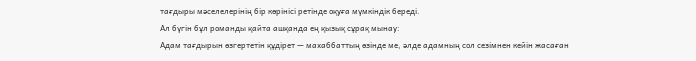тағдыры мәселелерінің бір көрінісі ретінде оқуға мүмкіндік береді.
Ал бүгін бұл романды қайта ашқанда ең қызық сұрақ мынау:
Адам тағдырын өзгертетін құдірет — махаббаттың өзінде ме, әлде адамның сол сезімнен кейін жасаған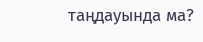таңдауында ма?